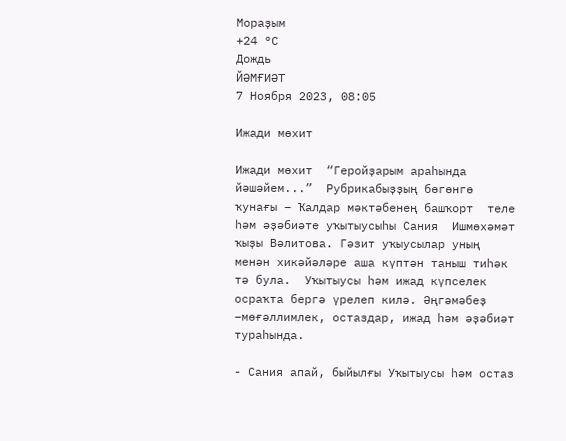Мораҙым
+24 °С
Дождь
ЙӘМҒИӘТ
7 Ноября 2023, 08:05

Ижади мөхит

Ижади мөхит  “Геройҙарым араһында йәшәйем...”  Рубрикабыҙҙың бөгөнгө ҡунағы – Ҡалдар мәктәбенең башҡорт  теле һәм әҙәбиәте уҡытыусыһы Сания  Ишмөхәмәт ҡыҙы Вәлитова. Гәзит уҡыусылар уның менән хикәйәләре аша күптән таныш тиһәк тә була.  Уҡытыусы һәм ижад күпселек осраҡта бергә үрелеп килә. Әңгәмәбеҙ –мөғәллимлек, остаздар, ижад һәм әҙәбиәт тураһында.

- Сания апай, быйылғы Уҡытыусы һәм остаз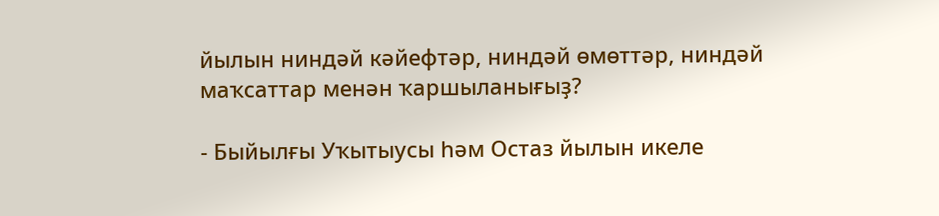йылын ниндәй кәйефтәр, ниндәй өмөттәр, ниндәй маҡсаттар менән ҡаршыланығыҙ?

- Быйылғы Уҡытыусы һәм Остаз йылын икеле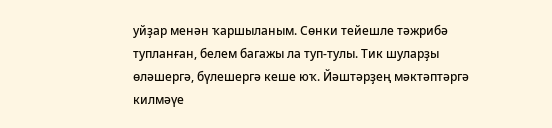уйҙар менән ҡаршыланым. Сөнки тейешле тәжрибә тупланған, белем багажы ла туп-тулы. Тик шуларҙы өләшергә, бүлешергә кеше юҡ. Йәштәрҙең мәктәптәргә килмәүе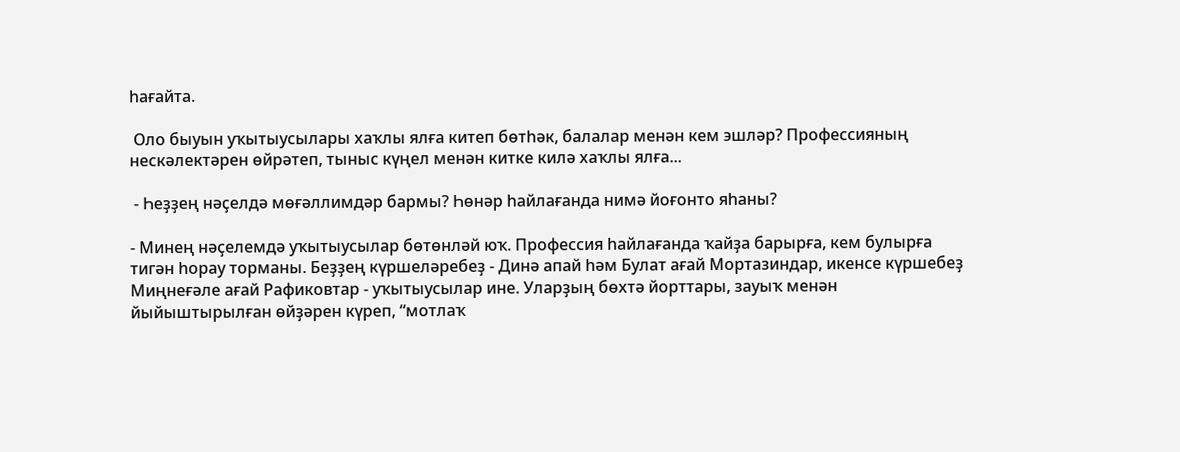һағайта.

 Оло быуын уҡытыусылары хаҡлы ялға китеп бөтһәк, балалар менән кем эшләр? Профессияның нескәлектәрен өйрәтеп, тыныс күңел менән китке килә хаҡлы ялға...

 - Һеҙҙең нәҫелдә мөғәллимдәр бармы? Һөнәр һайлағанда нимә йоғонто яһаны?

- Минең нәҫелемдә уҡытыусылар бөтөнләй юҡ. Профессия һайлағанда ҡайҙа барырға, кем булырға тигән һорау торманы. Беҙҙең күршеләребеҙ - Динә апай һәм Булат ағай Мортазиндар, икенсе күршебеҙ Миңнеғәле ағай Рафиковтар - уҡытыусылар ине. Уларҙың бөхтә йорттары, зауыҡ менән йыйыштырылған өйҙәрен күреп, “мотлаҡ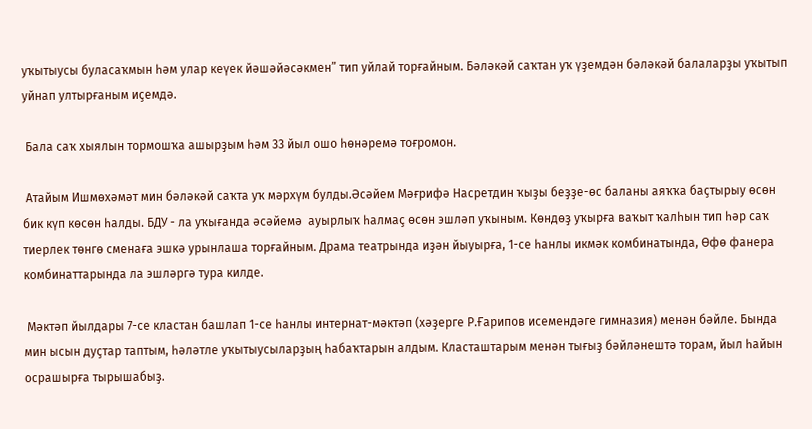уҡытыусы буласаҡмын һәм улар кеүек йәшәйәсәкмен” тип уйлай торғайным. Бәләкәй саҡтан уҡ үҙемдән бәләкәй балаларҙы уҡытып уйнап ултырғаным иҫемдә.

 Бала саҡ хыялын тормошҡа ашырҙым һәм 33 йыл ошо һөнәремә тоғромон.

 Атайым Ишмөхәмәт мин бәләкәй саҡта уҡ мәрхүм булды.Әсәйем Мәғрифә Насретдин ҡыҙы беҙҙе-өс баланы аяҡҡа баҫтырыу өсөн бик күп көсөн һалды. БДУ - ла уҡығанда әсәйемә  ауырлыҡ һалмаҫ өсөн эшләп уҡыным. Көндөҙ уҡырға ваҡыт ҡалһын тип һәр саҡ тиерлек төнгө сменаға эшкә урынлаша торғайным. Драма театрында иҙән йыуырға, 1-се һанлы икмәк комбинатында, Өфө фанера комбинаттарында ла эшләргә тура килде.

 Мәктәп йылдары 7-се кластан башлап 1-се һанлы интернат-мәктәп (хәҙерге Р.Ғарипов исемендәге гимназия) менән бәйле. Бында мин ысын дуҫтар таптым, һәләтле уҡытыусыларҙың һабаҡтарын алдым. Класташтарым менән тығыҙ бәйләнештә торам, йыл һайын  осрашырға тырышабыҙ.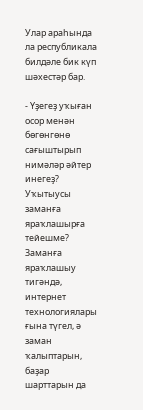Улар араһында  ла республикала билдәле бик күп шәхестәр бар.

- Үҙегеҙ уҡыған осор менән бөгөнгөнө сағыштырып нимәләр әйтер инегеҙ? Уҡытыусы заманға яраҡлашырға тейешме? Заманға яраҡлашыу тигәндә, интернет технологиялары ғына түгел, ә заман ҡалыптарын, баҙар шарттарын да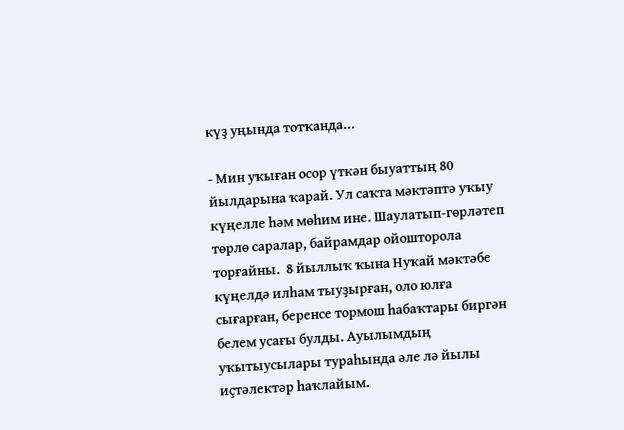күҙ уңында тотҡанда...

- Мин уҡыған осор үткән быуаттың 80 йылдарына ҡарай. Ул саҡта мәктәптә уҡыу күңелле һәм мөһим ине. Шаулатып-гөрләтеп төрлө саралар, байрамдар ойошторола торғайны.  8 йыллыҡ ҡына Нуҡай мәктәбе күңелдә илһам тыуҙырған, оло юлға сығарған, беренсе тормош һабаҡтары биргән белем усағы булды. Ауылымдың уҡытыусылары тураһында әле лә йылы иҫтәлектәр һаҡлайым.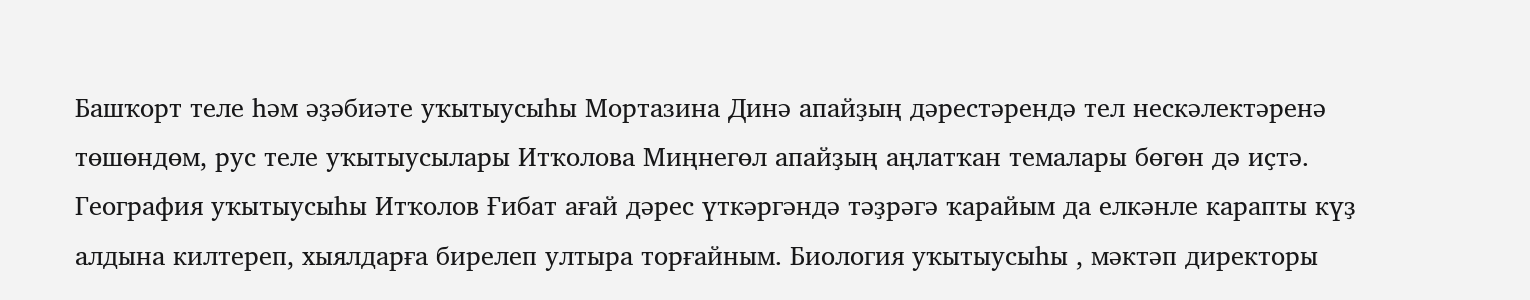Башҡорт теле һәм әҙәбиәте уҡытыусыһы Мортазина Динә апайҙың дәрестәрендә тел нескәлектәренә төшөндөм, рус теле уҡытыусылары Итҡолова Миңнегөл апайҙың аңлатҡан темалары бөгөн дә иҫтә. География уҡытыусыһы Итҡолов Ғибат ағай дәрес үткәргәндә тәҙрәгә ҡарайым да елкәнле карапты күҙ алдына килтереп, хыялдарға бирелеп ултыра торғайным. Биология уҡытыусыһы , мәктәп директоры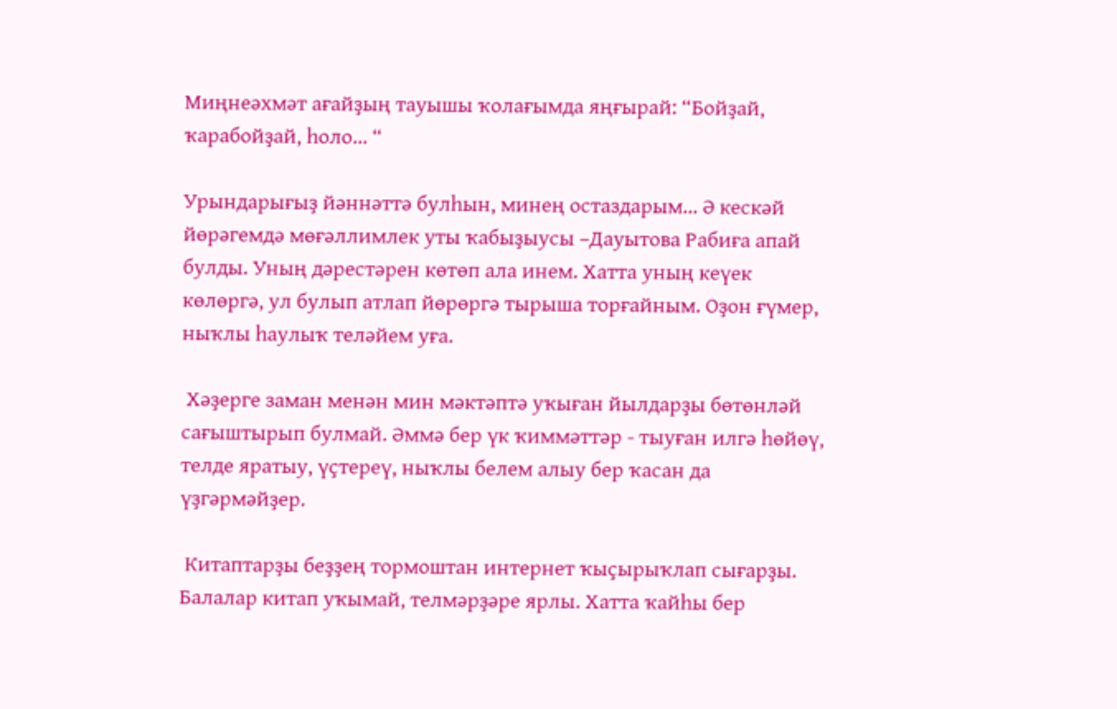Миңнеәхмәт ағайҙың тауышы ҡолағымда яңғырай: “Бойҙай, ҡарабойҙай, һоло... “

Урындарығыҙ йәннәттә булһын, минең остаздарым... Ә кескәй йөрәгемдә мөғәллимлек уты ҡабыҙыусы –Дауытова Рабиға апай булды. Уның дәрестәрен көтөп ала инем. Хатта уның кеүек көлөргә, ул булып атлап йөрөргә тырыша торғайным. Оҙон ғүмер, ныҡлы һаулыҡ теләйем уға.

 Хәҙерге заман менән мин мәктәптә уҡыған йылдарҙы бөтөнләй сағыштырып булмай. Әммә бер үк ҡиммәттәр - тыуған илгә һөйөү, телде яратыу, үҫтереү, ныҡлы белем алыу бер ҡасан да үҙгәрмәйҙер.

 Китаптарҙы беҙҙең тормоштан интернет ҡыҫырыҡлап сығарҙы. Балалар китап уҡымай, телмәрҙәре ярлы. Хатта ҡайһы бер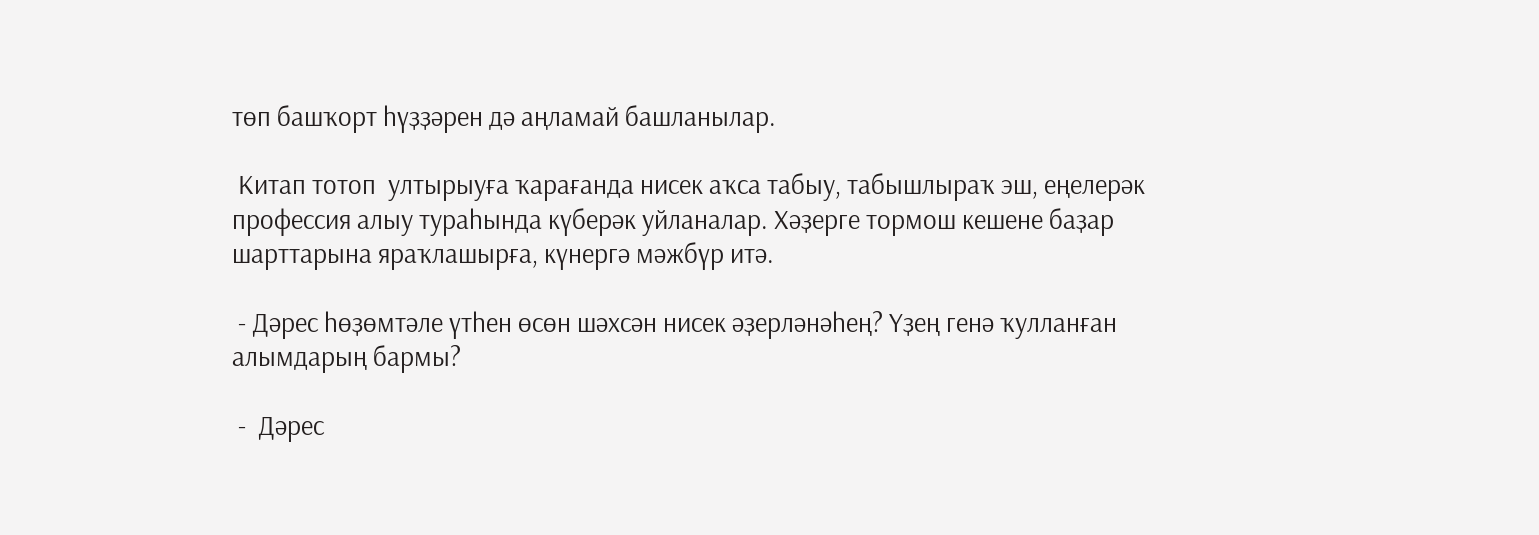төп башҡорт һүҙҙәрен дә аңламай башланылар.

 Китап тотоп  ултырыуға ҡарағанда нисек аҡса табыу, табышлыраҡ эш, еңелерәк профессия алыу тураһында күберәк уйланалар. Хәҙерге тормош кешене баҙар шарттарына яраҡлашырға, күнергә мәжбүр итә.

 - Дәрес һөҙөмтәле үтһен өсөн шәхсән нисек әҙерләнәһең? Үҙең генә ҡулланған алымдарың бармы?

 -  Дәрес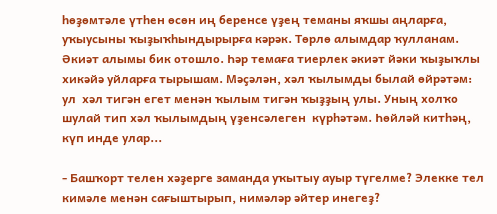һөҙөмтәле үтһен өсөн иң беренсе үҙең теманы яҡшы аңларға, уҡыусыны ҡыҙыҡһындырырға кәрәк. Төрлө алымдар ҡулланам. Әкиәт алымы бик отошло. Һәр темаға тиерлек әкиәт йәки ҡыҙыҡлы хикәйә уйларға тырышам. Мәҫәлән, хәл ҡылымды былай өйрәтәм: ул  хәл тигән егет менән ҡылым тигән ҡыҙҙың улы. Уның холҡо шулай тип хәл ҡылымдың үҙенсәлеген  күрһәтәм. Һөйләй китһәң, күп инде улар...

- Башҡорт телен хәҙерге заманда уҡытыу ауыр түгелме? Элекке тел кимәле менән сағыштырып, нимәләр әйтер инегеҙ?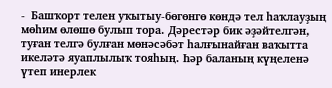-  Башҡорт телен уҡытыу-бөгөнгө көндә тел һаҡлауҙың мөһим өлөшө булып тора. Дәрестәр бик әҙәйтелгән, туған телгә булған мөнәсәбәт һалғынайған ваҡытта икеләтә яуаплылыҡ тояһың. Һәр баланың күңеленә үтеп инерлек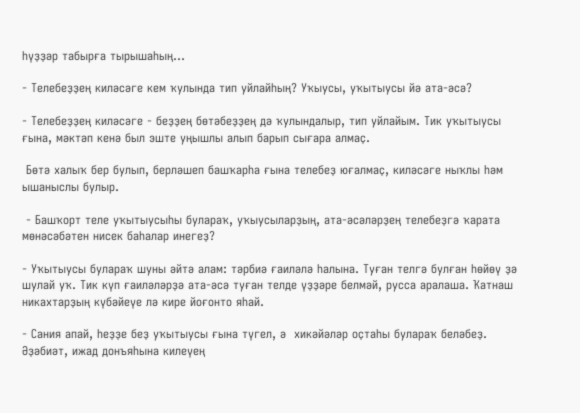һүҙҙәр табырға тырышаһың...

- Телебеҙҙең киләсәге кем ҡулында тип уйлайһың? Уҡыусы, уҡытыусы йә ата-әсә?

- Телебеҙҙең киләсәге - беҙҙең бөтәбеҙҙең дә ҡулындалыр, тип уйлайым. Тик уҡытыусы ғына, мәктәп кенә был эште уңышлы алып барып сығара алмаҫ.

 Бөтә халыҡ бер булып, берләшеп башҡарһа ғына телебеҙ юғалмаҫ, киләсәге ныҡлы һәм ышаныслы булыр.

 - Башҡорт теле уҡытыусыһы булараҡ, уҡыусыларҙың, ата-әсәләрҙең телебеҙгә ҡарата мөнәсәбәтен нисек баһалар инегеҙ?

- Уҡытыусы булараҡ шуны әйтә алам: тәрбиә ғаиләлә һалына. Туған телгә булған һөйөү ҙә шулай уҡ. Тик күп ғаиләләрҙә ата-әсә туған телде үҙҙәре белмәй, русса аралаша. Ҡатнаш никахтарҙың күбәйеүе лә кире йоғонто яһай.

- Сания апай, һеҙҙе беҙ уҡытыусы ғына түгел, ә  хикәйәләр оҫтаһы булараҡ беләбеҙ.  Әҙәбиәт, ижад донъяһына килеүең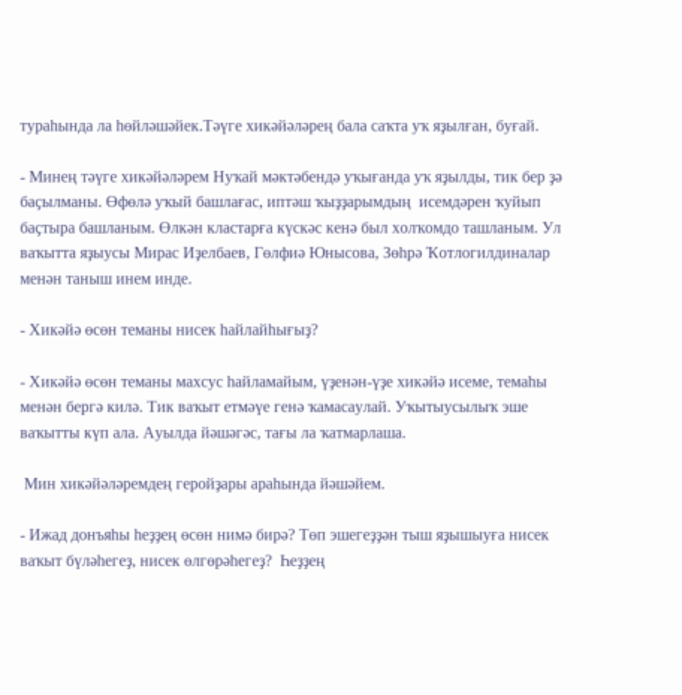тураһында ла һөйләшәйек.Тәүге хикәйәләрең бала саҡта уҡ яҙылған, буғай.

- Минең тәүге хикәйәләрем Нуҡай мәктәбендә уҡығанда уҡ яҙылды, тик бер ҙә баҫылманы. Өфөлә уҡый башлағас, иптәш ҡыҙҙарымдың  исемдәрен ҡуйып баҫтыра башланым. Өлкән кластарға күскәс кенә был холҡомдо ташланым. Ул ваҡытта яҙыусы Мирас Иҙелбаев, Гөлфиә Юнысова, Зөһрә Ҡотлогилдиналар менән таныш инем инде.

- Хикәйә өсөн теманы нисек һайлайһығыҙ?

- Хикәйә өсөн теманы махсус һайламайым, үҙенән-үҙе хикәйә исеме, темаһы менән бергә килә. Тик ваҡыт етмәүе генә ҡамасаулай. Уҡытыусылыҡ эше ваҡытты күп ала. Ауылда йәшәгәс, тағы ла ҡатмарлаша.

 Мин хикәйәләремдең геройҙары араһында йәшәйем.

- Ижад донъяһы һеҙҙең өсөн нимә бирә? Төп эшегеҙҙән тыш яҙышыуға нисек ваҡыт бүләһегеҙ, нисек өлгөрәһегеҙ?  Һеҙҙең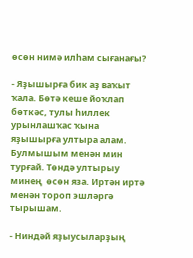өсөн нимә илһам сығанағы?

- Яҙышырға бик аҙ ваҡыт ҡала. Бөтә кеше йоҡлап бөткәс, тулы һиллек урынлашҡас ҡына яҙышырға ултыра алам. Булмышым менән мин турғай. Төндә ултырыу минең  өсөн яза. Иртән иртә менән тороп эшләргә тырышам.

- Ниндәй яҙыусыларҙың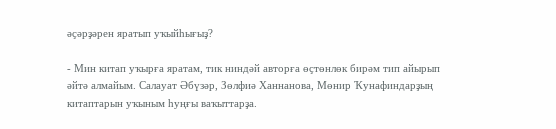әҫәрҙәрен яратып уҡыйһығыҙ?

- Мин китап уҡырға яратам, тик ниндәй авторға өҫтөнлөк бирәм тип айырып әйтә алмайым. Салауат Әбүзәр, Зөлфиә Ханнанова, Мөнир Ҡунафиндарҙың китаптарын уҡыным һуңғы ваҡыттарҙа.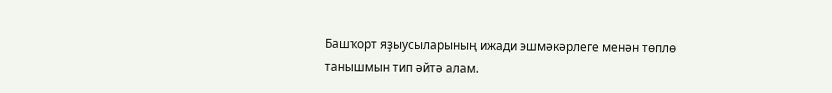Башҡорт яҙыусыларының ижади эшмәкәрлеге менән төплө танышмын тип әйтә алам.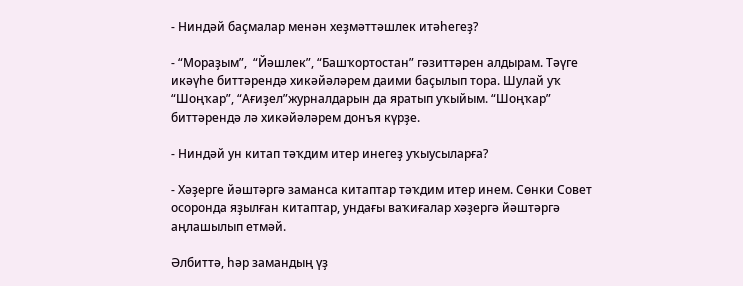- Ниндәй баҫмалар менән хеҙмәттәшлек итәһегеҙ?

- “Мораҙым”,  “Йәшлек”, “Башҡортостан” гәзиттәрен алдырам. Тәүге икәүһе биттәрендә хикәйәләрем даими баҫылып тора. Шулай уҡ “Шоңҡар”, “Ағиҙел”журналдарын да яратып уҡыйым. “Шоңҡар” биттәрендә лә хикәйәләрем донъя күрҙе.

- Ниндәй ун китап тәҡдим итер инегеҙ уҡыусыларға?

- Хәҙерге йәштәргә заманса китаптар тәҡдим итер инем. Сөнки Совет осоронда яҙылған китаптар, ундағы ваҡиғалар хәҙергә йәштәргә аңлашылып етмәй.

Әлбиттә, һәр замандың үҙ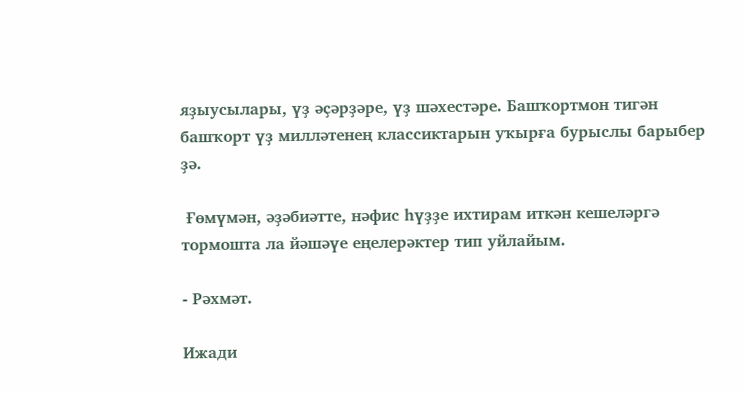яҙыусылары, үҙ әҫәрҙәре, үҙ шәхестәре. Башҡортмон тигән башҡорт үҙ милләтенең классиктарын уҡырға бурыслы барыбер ҙә.

 Ғөмүмән, әҙәбиәтте, нәфис һүҙҙе ихтирам иткән кешеләргә тормошта ла йәшәүе еңелерәктер тип уйлайым.

- Рәхмәт.

Ижади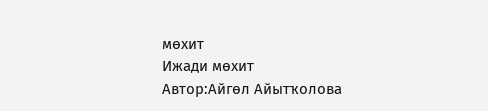мөхит
Ижади мөхит
Автор:Айгөл Айытҡолова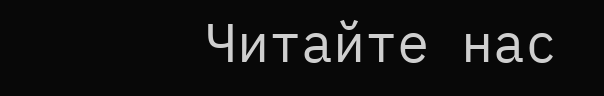Читайте нас